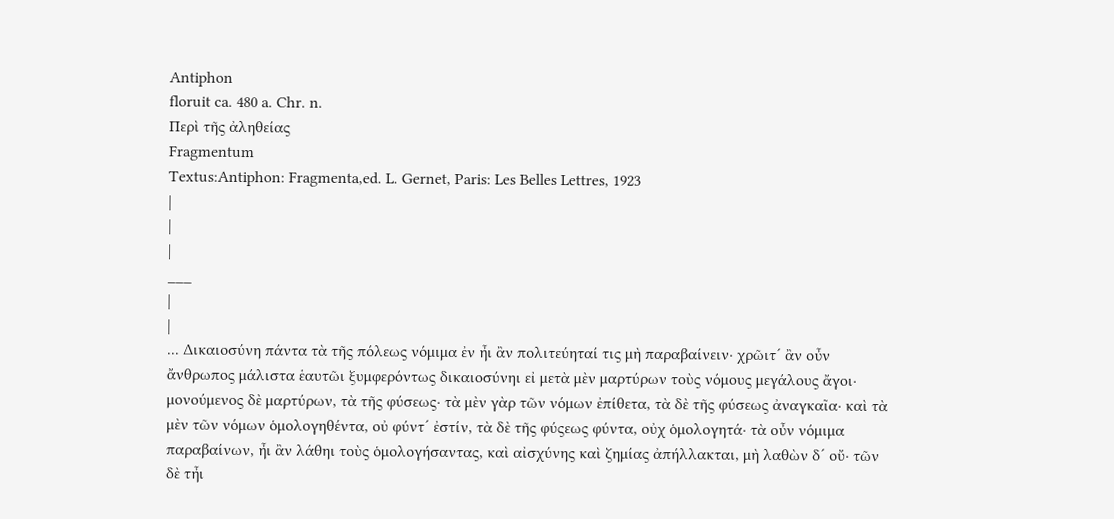Antiphon
floruit ca. 480 a. Chr. n.
Περὶ τῆς ἀληθείας
Fragmentum
Textus:Antiphon: Fragmenta,ed. L. Gernet, Paris: Les Belles Lettres, 1923
|
|
|
___
|
|
... Δικαιοσύνη πάντα τὰ τῆς πόλεως νόμιμα ἐν ἦι ἂν πολιτεύηταί τις μὴ παραβαίνειν· χρῶιτ´ ἂν οὖν ἄνθρωπος μάλιστα ἑαυτῶι ξυμφερόντως δικαιοσύνηι εἰ μετὰ μὲν μαρτύρων τοὺς νόμους μεγάλους ἄγοι· μονούμενος δὲ μαρτύρων, τὰ τῆς φύσεως· τὰ μὲν γὰρ τῶν νόμων ἐπίθετα, τὰ δὲ τῆς φύσεως ἀναγκαῖα· καὶ τὰ μὲν τῶν νόμων ὁμολογηθέντα, οὐ φύντ´ ἐστίν, τὰ δὲ τῆς φύςεως φύντα, οὐχ ὁμολογητά· τὰ οὖν νόμιμα παραβαίνων, ἦι ἂν λάθηι τοὺς ὁμολογήσαντας, καὶ αἰσχύνης καὶ ζημίας ἀπήλλακται, μὴ λαθὼν δ´ οὔ· τῶν δὲ τἦι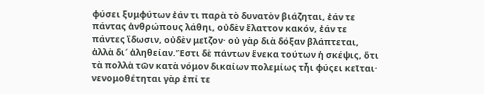φύσει ξυμφύτων ἐάν τι παρὰ τὸ δυνατὸν βιάζηται, ἐάν τε πάντας ἀνθρώπους λάθηι, οὐδὲν ἔλαττον κακόν, ἐάν τε πάντες ἴδωσιν, οὐδὲν μεῖζον· οὐ γὰρ διὰ δόξαν βλάπτεται, ἀλλὰ δι´ ἀληθείαν.Ἔστι δὲ πάντων ἕνεκα τούτων ἡ σκέψις, ὅτι τὰ πολλὰ τῶν κατὰ νόμον δικαίων πολεμίως τἦι φύςει κεῖται· νενομοθέτηται γὰρ ἐπί τε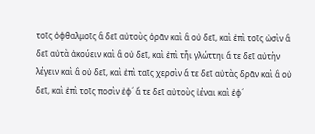τοῖς ὀφθαλμοῖς ἃ δεῖ αὐτοὺς ὁρᾶν καὶ ἃ οὐ δεῖ, καὶ ἐπὶ τοῖς ὠσὶν ἃ δεῖ αὐτὰ ἀκούειν καὶ ἃ οὐ δεῖ, καὶ ἐπὶ τἦι γλώττηι ἅ τε δεῖ αὐτὴν λέγειν καὶ ἃ οὐ δεῖ, καὶ ἐπὶ ταῖς χερσὶν ἅ τε δεῖ αὐτὰς δρᾶν καὶ ἃ οὐ δεῖ, καὶ ἐπὶ τοῖς ποσὶν ἐφ´ ἅ τε δεῖ αὐτοὺς ἰέναι καὶ ἐφ´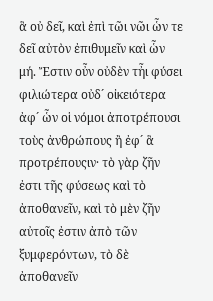ἃ οὐ δεῖ, καὶ ἐπὶ τῶι νῶι ὧν τε δεῖ αὐτὸν ἐπιθυμεῖν καὶ ὧν μή. Ἔστιν οὖν οὐδὲν τἦι φύσει φιλιώτερα οὐδ´ οἰκειότερα ἀφ´ ὧν οἱ νόμοι ἀποτρέπουσι τοὺς ἀνθρώπους ἢ ἐφ´ ἃ προτρέπουςιν· τὸ γὰρ ζῆν ἐστι τῆς φύσεως καὶ τὸ ἀποθανεῖν, καὶ τὸ μὲν ζῆν αὐτοῖς ἐστιν ἀπὸ τῶν ξυμφερόντων, τὸ δὲ ἀποθανεῖν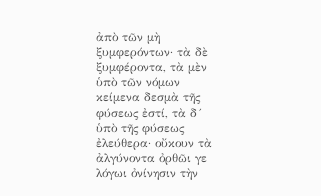ἀπὸ τῶν μὴ ξυμφερόντων· τὰ δὲ ξυμφέροντα, τὰ μὲν ὑπὸ τῶν νόμων κείμενα δεσμὰ τῆς φύσεως ἐστί, τὰ δ´ ὑπὸ τῆς φύσεως ἐλεύθερα· οὔκουν τὰ ἀλγύνοντα ὀρθῶι γε λόγωι ὀνίνησιν τὴν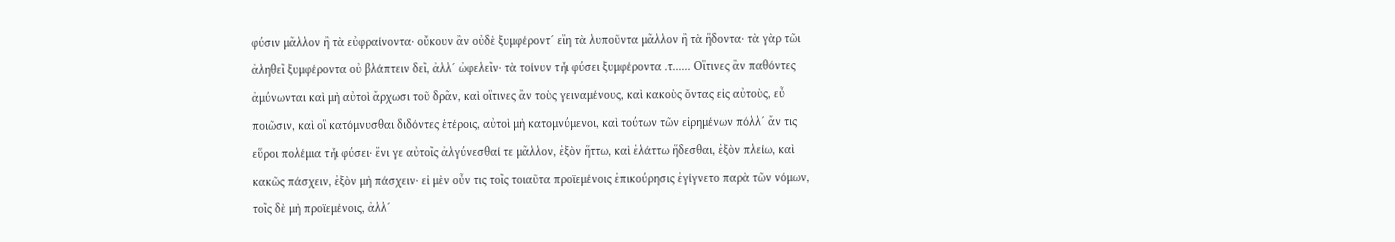φύσιν μᾶλλον ἢ τὰ εὐφραίνοντα· οὔκουν ἂν οὐδὲ ξυμφέροντ´ εἴη τὰ λυποῦντα μᾶλλον ἢ τὰ ἥδοντα· τὰ γὰρ τῶι ἀληθεῖ ξυμφέροντα οὐ βλάπτειν δεῖ, ἀλλ´ ὠφελεῖν· τὰ τοίνυν τἦι φύσει ξυμφέροντα .τ...... Οἵτινες ἂν παθόντες ἀμύνωνται καὶ μὴ αὐτοὶ ἄρχωσι τοῦ δρᾶν, καὶ οἵτινες ἂν τοὺς γειναμένους, καὶ κακοὺς ὄντας εἰς αὐτοὺς, εὖ ποιῶσιν, καὶ οἳ κατόμνυσθαι διδόντες ἑτέροις, αὐτοὶ μὴ κατομνύμενοι, καὶ τούτων τῶν εἰρημένων πόλλ´ ἄν τις εὕροι πολέμια τἦι φύσει· ἔνι γε αὐτοῖς ἀλγύνεσθαί τε μᾶλλον, ἐξὸν ἥττω, καὶ ἐλάττω ἥδεσθαι, ἐξὸν πλείω, καὶ κακῶς πάσχειν, ἐξὸν μὴ πάσχειν· εἰ μὲν οὖν τις τοῖς τοιαῦτα προϊεμένοις ἐπικούρησις ἐγίγνετο παρὰ τῶν νόμων, τοῖς δὲ μὴ προϊεμένοις, ἀλλ´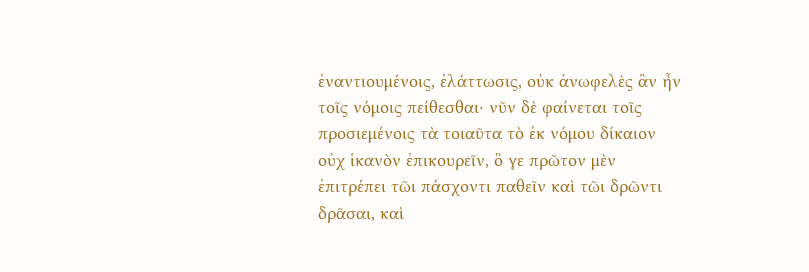ἐναντιουμένοις, ἐλάττωσις, οὐκ ἀνωφελὲς ἂν ἦν τοῖς νόμοις πείθεσθαι· νῦν δὲ φαίνεται τοῖς προσιεμένοις τὰ τοιαῦτα τὸ ἐκ νόμου δίκαιον οὐχ ἱκανὸν ἐπικουρεῖν, ὅ γε πρῶτον μὲν ἐπιτρέπει τῶι πάσχοντι παθεῖν καὶ τῶι δρῶντι δρᾶσαι, καὶ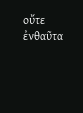οὔτε ἐνθαῦτα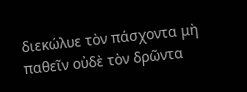διεκώλυε τὸν πάσχοντα μὴ παθεῖν οὐδὲ τὸν δρῶντα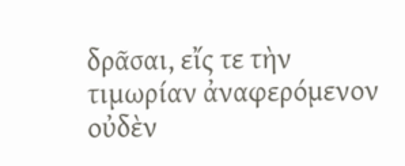δρᾶσαι, εἴς τε τὴν τιμωρίαν ἀναφερόμενον οὐδὲν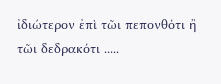ἰδιώτερον ἐπὶ τῶι πεπονθότι ἢ τῶι δεδρακότι .....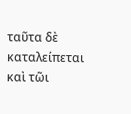ταῦτα δὲ καταλείπεται καὶ τῶι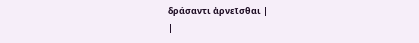δράσαντι ἀρνεῖσθαι |
|